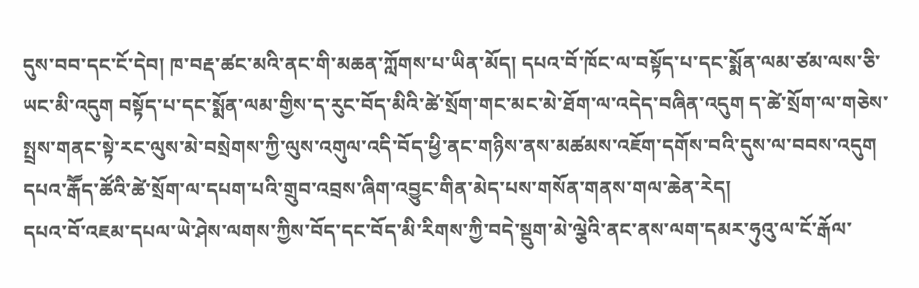དུས་བབ་དང་ངོ་དེབ། ཁ་བརྡ་ཚང་མའི་ནང་གི་མཆན་ཀློགས་པ་ཡིན་མོད། དཔའ་བོ་ཁོང་ལ་བསྟོད་པ་དང་སྨོན་ལམ་ཙམ་ལས་ཅི་ཡང་མི་འདུག བསྟོད་པ་དང་སྨོན་ལམ་གྱིས་ད་རུང་བོད་མིའི་ཚེ་སྲོག་གང་མང་མེ་ཐོག་ལ་འདེད་བཞིན་འདུག ད་ཚེ་སྲོག་ལ་གཅེས་སྤྲས་གནང་སྟེ་རང་ལུས་མེ་བསྲེགས་ཀྱི་ལུས་འགུལ་འདི་བོད་ཕྱི་ནང་གཉིས་ནས་མཚམས་འཇོག་དགོས་བའི་དུས་ལ་བབས་འདུག དཔའ་རྒཽད་ཚོའི་ཚེ་སྲོག་ལ་དཔག་པའི་གྲུབ་འབྲས་ཞིག་འབྱུང་གིན་མེད་པས་གསོན་གནས་གལ་ཆེན་རེད།
དཔའ་བོ་འཇམ་དཔལ་ཡེ་ཤེས་ལགས་ཀྱིས་བོད་དང་བོད་མི་རིགས་ཀྱི་བདེ་སྡུག་མེ་ལྕེའི་ནང་ནས་ལག་དམར་ཧུའུ་ལ་ངོ་རྒོལ་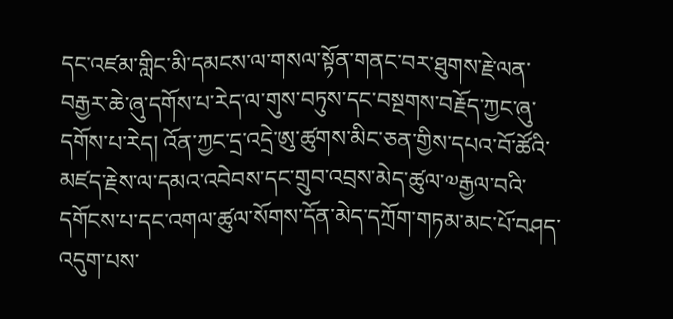དང་འཛམ་གླིང་མི་དམངས་ལ་གསལ་སྟོན་གནང་བར་ཐུགས་རྗེ་ལན་བརྒྱར་ཆེ་ཞུ་དགོས་པ་རེད་ལ་གུས་བཏུས་དང་བསྔགས་བརྗོད་ཀྱང་ཞུ་དགོས་པ་རེད། འོན་ཀྱང་དྲ་འདྲེ་ཨུ་ཚུགས་མིང་ཅན་གྱིས་དཔའ་བོ་ཚོའི་མཛད་རྗེས་ལ་དམའ་འབེབས་དང་གྲུབ་འབྲས་མེད་ཚུལ་༧རྒྱལ་བའི་དགོངས་པ་དང་འགལ་ཚུལ་སོགས་དོན་མེད་དཀྲོག་གཏམ་མང་པོ་བཤད་འདུག་པས་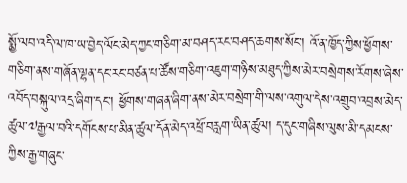སྨྱོ་ལབ་འདི་ལ་ཁ་ཡ་བྱེད་ལོང་མེད་ཀྱང་གཅིག་མ་བཤད་རང་བཤད་ཆགས་སོང་། འོ་ན་ཁྱོད་ཀྱིས་ཕྱོགས་གཅིག་ནས་གཞོན་ལྷན་དང་རང་བཙན་པ་ཚོས་གཅིག་འཇུག་གཉིས་མཐུད་ཀྱིས་མེར་བསྲེགས་རོགས་ཞེས་འབོད་བསྐུལ་འདྲ་ཞིག་དང་། ཕྱོགས་གཞན་ཞིག་ནས་མེར་བསྲེག་གི་ལས་འགུལ་དེས་འགྲུབ་འབྲས་མེད་ཚུལ་༧རྒྱལ་བའི་དགོངས་པ་མིན་ཚུལ་དོན་མེད་འཕྲོ་བརླག་ཡིན་ཚུལ། ད་དུང་གཞིས་ལུས་མི་དམངས་ཀྱིས་རྒྱ་གཞུང་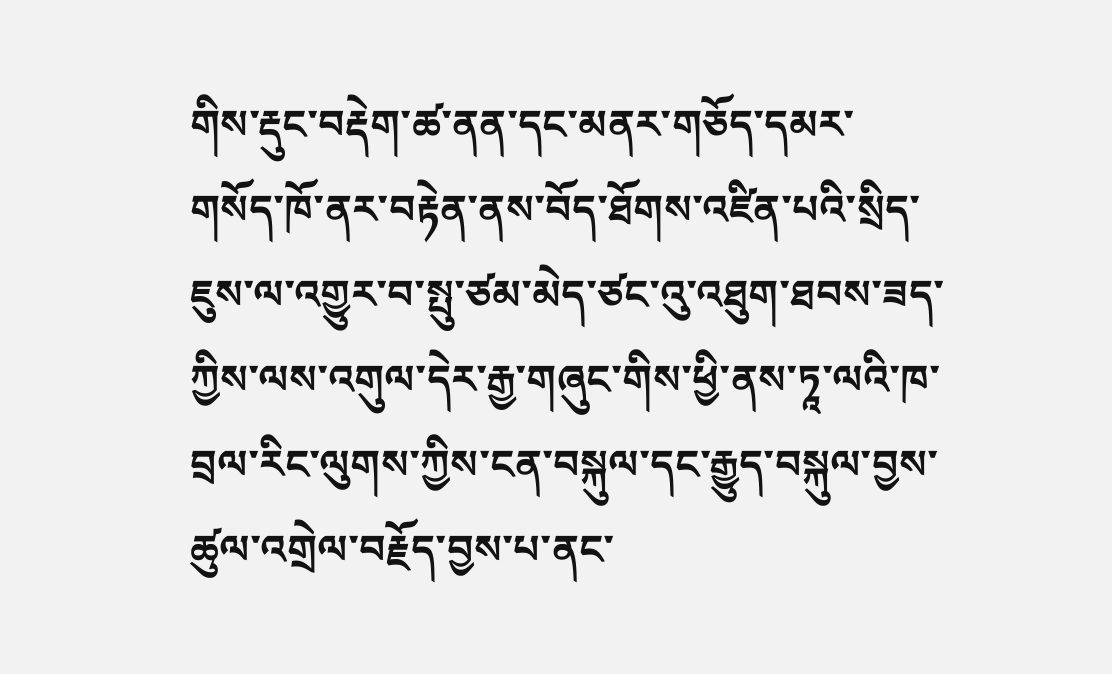གིས་རྡུང་བརྡེག་ཚ་ནན་དང་མནར་གཅོད་དམར་གསོད་ཁོ་ནར་བརྟེན་ནས་བོད་ཐོགས་འཛིན་པའི་སྲིད་ཇུས་ལ་འགྱུར་བ་སྤུ་ཙམ་མེད་ཙང་འུ་འཐུག་ཐབས་ཟད་ཀྱིས་ལས་འགུལ་དེར་རྒྱ་གཞུང་གིས་ཕྱི་ནས་ཏཱ་ལའི་ཁ་བྲལ་རིང་ལུགས་ཀྱིས་ངན་བསྐུལ་དང་རྒྱུད་བསྐུལ་བྱས་ཚུལ་འགྲེལ་བརྗོད་བྱས་པ་ནང་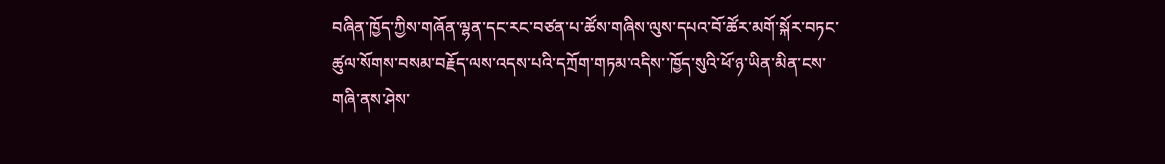བཞིན་ཁྱོད་ཀྱིས་གཞོན་ལྷན་དང་རང་བཙན་པ་ཚོས་གཞིས་ལུས་དཔའ་བོ་ཚོར་མགོ་སྐོར་བཏང་ཚུལ་སོགས་བསམ་བརྗོད་ལས་འདས་པའི་དཀྲོག་གཏམ་འདིས་་ཁྱོད་སུའི་ཕོ་ཉ་ཡིན་མིན་ངས་གཞི་ནས་ཤེས་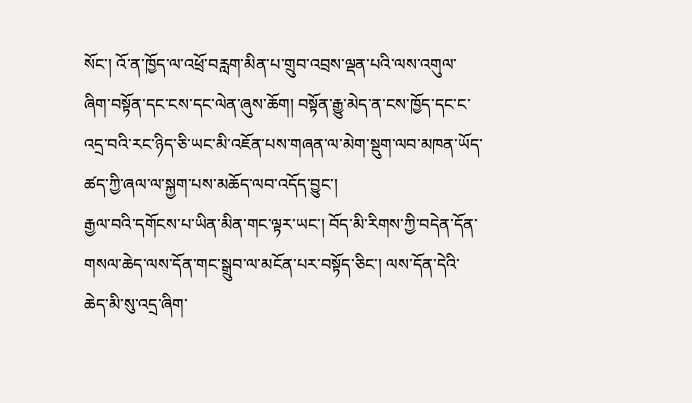སོང་། འོ་ན་ཁྱོད་ལ་འཕྲོ་བརླག་མིན་པ་གྲུབ་འབྲས་ལྡན་པའི་ལས་འགུལ་ཞིག་བསྟོན་དང་ངས་དང་ལེན་ཞུས་ཆོག། བསྟོན་རྒྱུ་མེད་ན་ངས་ཁྱོད་དང་ང་འདྲ་བའི་རང་ཉིད་ཅི་ཡང་མི་འཇོན་པས་གཞན་ལ་མེག་སྡུག་ལབ་མཁན་ཡོད་ཚད་ཀྱི་ཞལ་ལ་སྐྱག་པས་མཆོད་ལབ་འདོད་བྱུང་།
རྒྱལ་བའི་དགོངས་པ་ཡིན་མིན་གང་ལྟར་ཡང་། བོད་མི་རིགས་ཀྱི་བདེན་དོན་གསལ་ཆེད་ལས་དོན་གང་སྒྲུབ་ལ་མངོན་པར་བསྟོད་ཅིང་། ལས་དོན་དེའི་ཆེད་མི་སུ་འདྲ་ཞིག་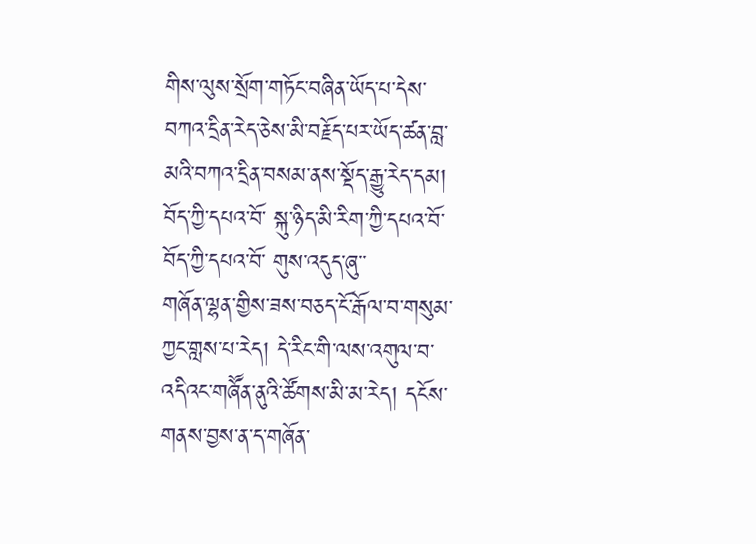གིས་ལུས་སྲོག་གཏོང་བཞིན་ཡོད་པ་དེས་བཀའ་དྲིན་རེད་ཅེས་མི་བརྗོད་པར་ཡོད་ཚན་བླ་མའི་བཀའ་དྲིན་བསམ་ནས་སྡོད་རྒྱུ་རེད་དམ།
བོད་ཀྱི་དཔའ་བོ་ སྐུ་ཉིད་མི་རིག་ཀྱི་དཔའ་བོ་ བོད་ཀྱི་དཔའ་བོ་ གུས་འདུད་ཞུ་་
གཞོན་ལྷན་གྱིས་ཟས་བཅད་ངོ་རྒོལ་བ་གསུམ་ཀྱང་གླས་པ་རེད། དེ་རིང་གི་ལས་འགུལ་བ་འདིའང་གཞཽན་ནུའི་ཚོགས་མི་མ་རེད། དངོས་གནས་བྱས་ན་ད་གཞོན་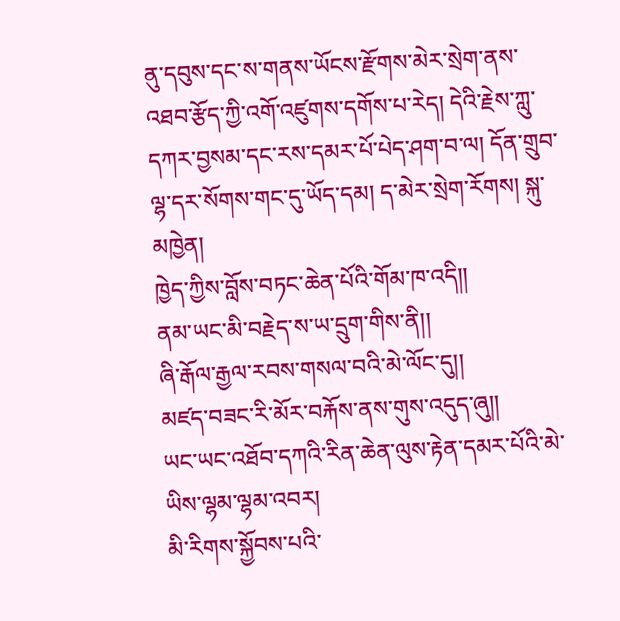ནུ་དབུས་དང་ས་གནས་ཡོངས་རྫོགས་མེར་སྲེག་ནས་འཐབ་རྩོད་ཀྱི་འགོ་འཛུགས་དགོས་པ་རེད། དེའི་རྗེས་ཀླུ་དཀར་བྱསམ་དང་རས་དམར་པོ་པེད་ཤག་བ་ལ། དོན་གྲུབ་ལྷ་དར་སོགས་གང་དུ་ཡོད་དམ། ད་མེར་སྲེག་རོགས། སྐུ་མཁྱེན།
ཁྱེད་ཀྱིས་བློས་བཏང་ཆེན་པོའི་གོམ་ཁ་འདི།།
ནམ་ཡང་མི་བརྗེད་ས་ཡ་དྲུག་གིས་ནི།།
ཞི་རྒོལ་རྒྱལ་རབས་གསལ་བའི་མེ་ལོང་དུ།།
མཛད་བཟང་རི་མོར་བརྐོས་ནས་གུས་འདུད་ཞུ།།
ཡང་ཡང་འཐོབ་དཀའི་རིན་ཆེན་ལུས་རྟེན་དམར་པོའི་མེ་ཡིས་ལྷམ་ལྷམ་འབར།
མི་རིགས་སྐྱོབས་པའི་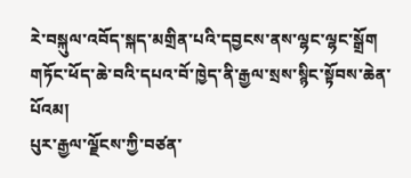རེ་བསྐུལ་འབོད་སྐད་མགྲིན་པའི་དབྱངས་ནས་ལྷང་ལྷང་སྒྲོག
གཏོང་ཕོད་ཆེ་བའི་དཔའ་བོ་ཁྱེད་ནི་རྒྱལ་སྲས་སྙིང་སྟོབས་ཆེན་པོའམ།
པུར་རྒྱལ་ལྗོངས་ཀྱི་བཙན་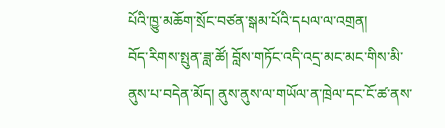པོའི་ཁྱུ་མཆོག་སྲོང་བཙན་སྒམ་པོའི་དཔལ་ལ་འགྲན།
བོད་རིགས་སྤུན་ཟླ་ཚོ། བློས་གཏོང་འདི་འདྲ་མང་མང་གིས་མི་ནུས་པ་བདེན་མོད། ནུས་ནུས་ལ་གཡོལ་ན་ཁྲེལ་དང་ངོ་ཚ་ནས་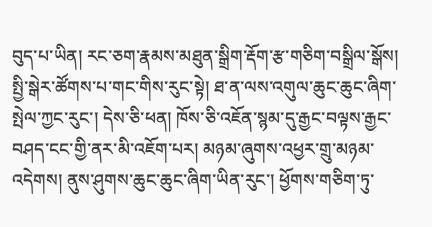བུད་པ་ཡིན། རང་ཅག་རྣམས་མཐུན་སྒྲིག་རྡོག་རྩ་གཅིག་བསྒྲིལ་སྒོས། སྤྱི་སྒེར་ཚོགས་པ་གང་གིས་རུང་སྟེ། ཐ་ན་ལས་འགུལ་ཆུང་ཆུང་ཞིག་སྤེལ་ཀྱང་རུང་། དེས་ཅི་ཕན། ཁོས་ཅི་འཇོན་སྙམ་དུ་རྒྱང་བལྟས་རྒྱང་བཤད་ངང་གྱི་ནར་མི་འཇོག་པར། མཉམ་ཞུགས་འཕྱར་གྲུ་མཉམ་འདེགས། ནུས་ཤུགས་ཆུང་ཆུང་ཞིག་ཡིན་རུང་། ཕྱོགས་གཅིག་ཏུ་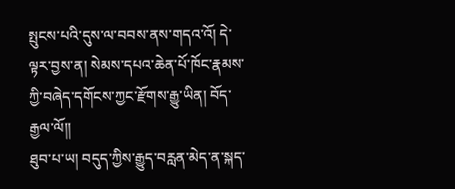སྤུངས་པའི་དུས་ལ་བབས་ནས་གདའ་འོ། དེ་ལྟར་བྱས་ན། སེམས་དཔའ་ཆེན་པོ་ཁོང་རྣམས་ཀྱི་བཞེད་དགོངས་ཀྱང་རྫོགས་རྒྱུ་ཡིན། བོད་རྒྱལ་ལོ།།
ཐུབ་པ་ཡ། བདུད་ཀྱིས་རྒྱུད་བརླན་མེད་ན་སྐད་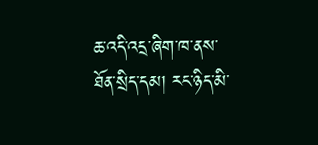ཆ་འདི་འདྲ་ཞིག་ཁ་ནས་ཐོན་སྲིད་དམ། རང་ཉིད་མི་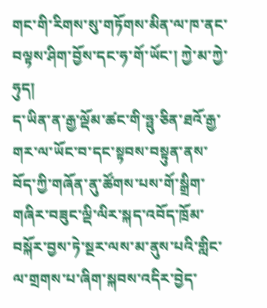གང་གི་རིགས་སུ་གཏོགས་མིན་ལ་ཁ་ནང་བལྟས་ཤིག་བྱོས་དང་ཧ་གོ་ཡོང་། ཀྱེ་མ་ཀྱེ་ཧུད།
ད་ཡིན་ན་རྒྱ་ལྡོམ་ཚང་གི་ཧྥུ་ཅིན་ཐའོ་རྒྱ་གར་ལ་ཡོང་བ་དང་སྟབས་བསྟུན་ནས་བོད་ཀྱི་གཞོན་ནུ་ཚོགས་པས་གོ་སྒྲིག་གཞིར་བཟུང་ལྡི་ལིར་སྐད་འབོད་ཁྲོམ་བསྐོར་བྱས་ཏེ་སྔར་ལས་མ་ནུས་པའི་གླིང་ལ་གྲགས་པ་ཞིག་སྐབས་འདིར་བྱེད་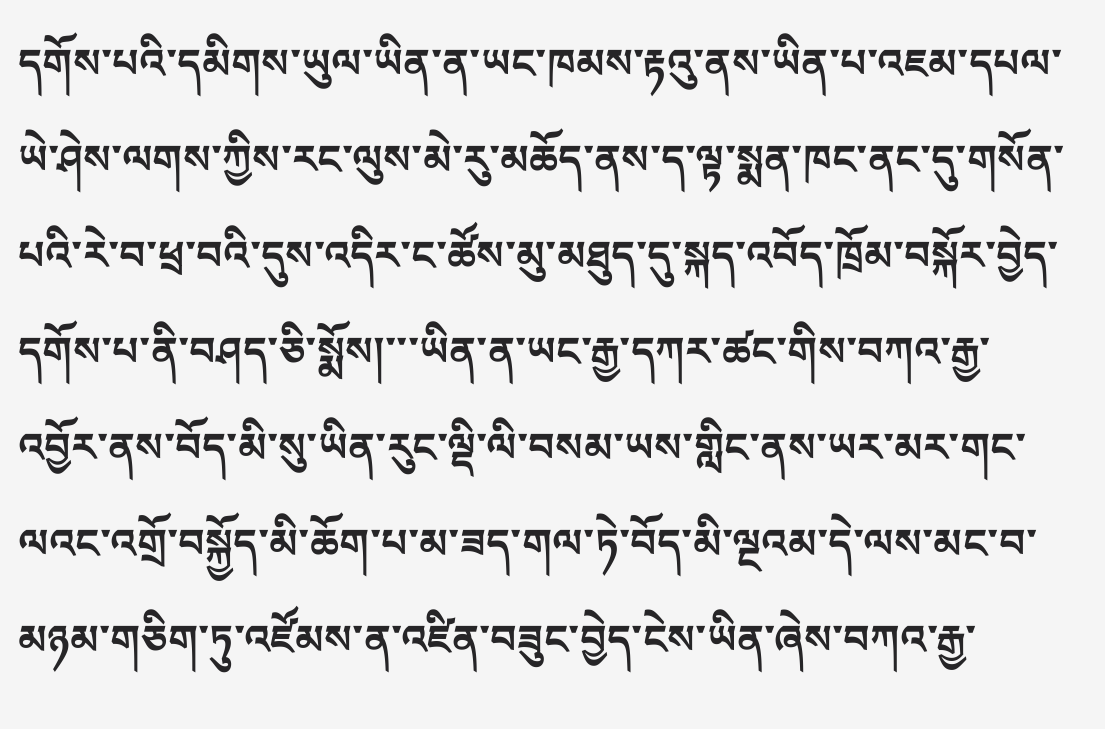དགོས་པའི་དམིགས་ཡུལ་ཡིན་ན་ཡང་ཁམས་རྟའུ་ནས་ཡིན་པ་འཇམ་དཔལ་ཡེ་ཤེས་ལགས་ཀྱིས་རང་ལུས་མེ་རུ་མཆོད་ནས་ད་ལྟ་སྨན་ཁང་ནང་དུ་གསོན་པའི་རེ་བ་ཕྲ་བའི་དུས་འདིར་ང་ཚོས་མུ་མཐུད་དུ་སྐད་འབོད་ཁྲོམ་བསྐོར་བྱེད་དགོས་པ་ནི་བཤད་ཅི་སྨོས།་་་ཡིན་ན་ཡང་རྒྱ་དཀར་ཚང་གིས་བཀའ་རྒྱ་འབྱོར་ནས་བོད་མི་སུ་ཡིན་རུང་ལྡི་ལི་བསམ་ཡས་གླིང་ནས་ཡར་མར་གང་ལའང་འགྲོ་བསྐྱོད་མི་ཆོག་པ་མ་ཟད་གལ་ཏེ་བོད་མི་ལྔའམ་དེ་ལས་མང་བ་མཉམ་གཅིག་ཏུ་འཛོམས་ན་འཛིན་བཟུང་བྱེད་ངེས་ཡིན་ཞེས་བཀའ་རྒྱ་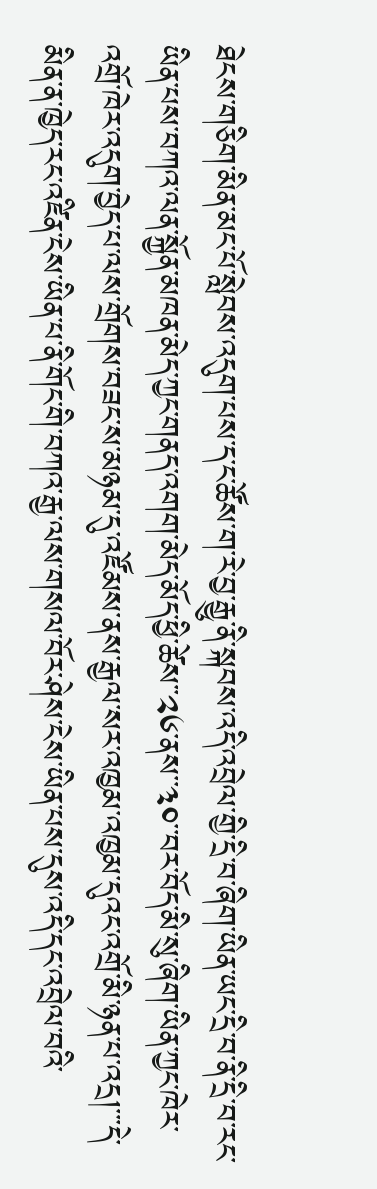ཐེངས་གཅིག་མིན་མང་པོ་སླེབས་འདུག་པས་ད་ང་ཚོས་ག་རེ་བྱ་རྒྱུ་ནི་སྐབས་འདི་འབྲེལ་གྱི་དྲི་བ་ཞིག་ཡིན་ཡང་དྲི་བ་ནི་དྲི་བ་རང་ཡིན་པས་བཀའ་ལན་སྐྱོན་མཁན་མེད་ཀྱང་གནད་འགག་མེད་མོད་ཕྱི་ཚེས་་༢༦་ནས་་༣༠་་བར་བོད་མི་སུ་ཞིག་ཡིན་ཀྱང་ཁེར་འགྲོ་ཁེར་འདུག་བྱེད་པ་ལས་གྲོགས་བཟང་ས་མཉམ་དུ་འཛོམས་ནས་རྒྱལ་སར་འཁྱམ་འཁྱམ་དུའང་འགྲོ་མི་ཉན་པ་འདྲ།་་་དེ་མིན་ན་ཁྱེད་རང་འཛིན་ངེས་ཡིན་པ་ནི་གོང་གི་བཀའ་རྒྱ་ལས་གསལ་བོར་ཤེས་ངེས་ཡིན་པས་དུས་འདི་དང་འབྲེལ་བའི་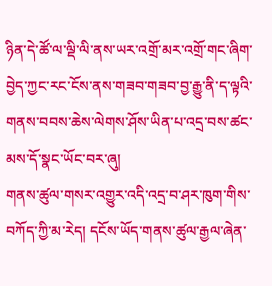ཉིན་དེ་ཚོ་ལ་ལྡི་ལི་ནས་ཡར་འགྲོ་མར་འགྲོ་གང་ཞིག་བྱེད་ཀྱང་རང་ངོས་ནས་གཟབ་གཟབ་བྱ་རྒྱུ་ནི་ད་ལྟའི་གནས་བབས་ཆེས་ལེགས་ཤོས་ཡིན་པ་འདྲ་བས་ཚང་མས་དོ་སྣང་ཡོང་བར་ཞུ།
གནས་ཚུལ་གསར་འགྱུར་འདི་འདྲ་བ་ཤར་ཁུག་གིས་བཀོད་ཀྱི་མ་རེད། དངོས་ཡོད་གནས་ཚུལ་རྒྱལ་ཞེན་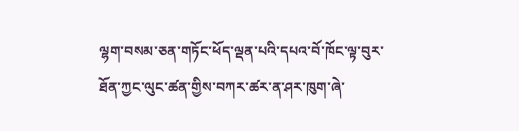ལྷག་བསམ་ཅན་གཏོང་ཕོད་ལྡན་པའི་དཔའ་བོ་ཁོང་ལྟ་བུར་ཐོན་ཀྱང་ལུང་ཚན་གྱིས་བཀར་ཚར་ན་ཤར་ཁུག་ཞེ་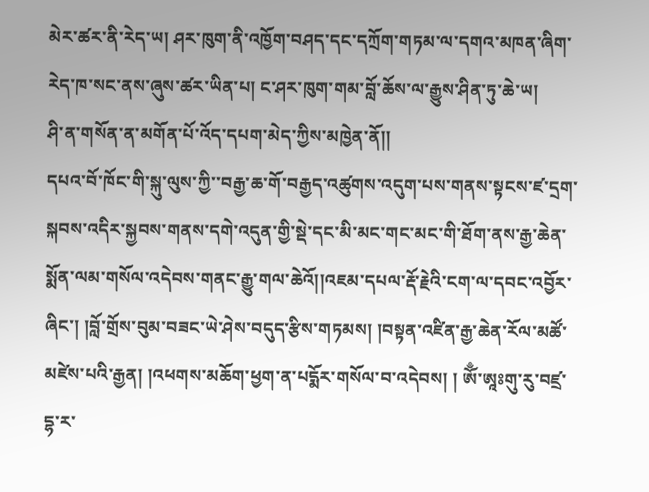མེར་ཚར་ནི་རེད་ཡ། ཤར་ཁུག་ནི་འཁྱོག་བཤད་དང་དཀྲོག་གཏམ་ལ་དགའ་མཁན་ཞིག་རེད་ཁ་སང་ནས་ཞུས་ཚར་ཡིན་པ། ང་ཤར་ཁུག་གམ་བློ་ཆོས་ལ་རྒྱུས་ཤིན་ཏུ་ཆེ་ཡ།
ཤི་ན་གསོན་ན་མགོན་པོ་འོད་དཔག་མེད་ཀྱིས་མཁྱེན་ནོ།།
དཔའ་བོ་ཁོང་གི་སྐུ་ལུས་ཀྱི་་བརྒྱ་ཆ་གོ་བརྒྱད་འཚུགས་འདུག་པས་གནས་སྟངས་ཛ་དྲག་སྐབས་འདིར་སྐྱབས་གནས་དགེ་འདུན་གྱི་སྡེ་དང་མི་མང་གང་མང་གི་ཐོག་ནས་རྒྱ་ཆེན་སྨོན་ལམ་གསོལ་འདེབས་གནང་རྒྱུ་གལ་ཆེའོ།།འཇམ་དཔལ་རྡོ་རྗེའི་ངག་ལ་དབང་འབྱོར་ཞིང་། །བློ་གྲོས་བུམ་བཟང་ཡེ་ཤེས་བདུད་རྩིས་གཏམས། །བསྟན་འཛིན་རྒྱ་ཆེན་རོལ་མཚོ་མཛེས་པའི་རྒྱན། །འཕགས་མཆོག་ཕྱག་ན་པདྨོར་གསོལ་བ་འདེབས། ། ཨོྃ་ཨཱཿགུ་རུ་བཛྲ་དྷ་ར་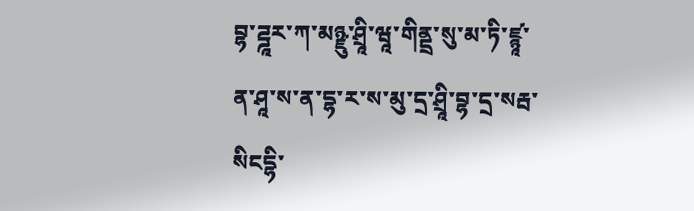བྷ་ཌྜཱར་ཀ་མཉྫུ་ཤྲཱི་ཝཱ་གིནྡྲ་སུ་མ་ཏི་ཛྙཱ་ན་ཤཱ་ས་ན་དྷ་ར་ས་མུ་དྲ་ཤྲཱི་བྷ་དྲ་སརྦ་སིངདྷི་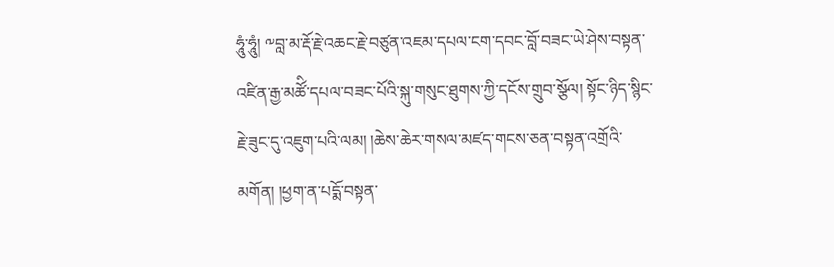ཧཱུཾ་ཧཱུཾ། ༸བླ་མ་རྡོ་རྗེ་འཆང་རྗེ་བཙུན་འཇམ་དཔལ་ངག་དབང་བློ་བཟང་ཡེ་ཤེས་བསྟན་འཛིན་རྒྱ་མཚོི་དཔལ་བཟང་པོའི་སྐུ་གསུང་ཐུགས་ཀྱི་དངོས་གྲུབ་སྩོལ། སྟོང་ཉིད་སྙིང་རྗེ་ཟུང་དུ་འཇུག་པའི་ལམ། །ཆེས་ཆེར་གསལ་མཛད་གངས་ཅན་བསྟན་འགྲོའི་མགོན། །ཕྱག་ན་པདྨོ་བསྟན་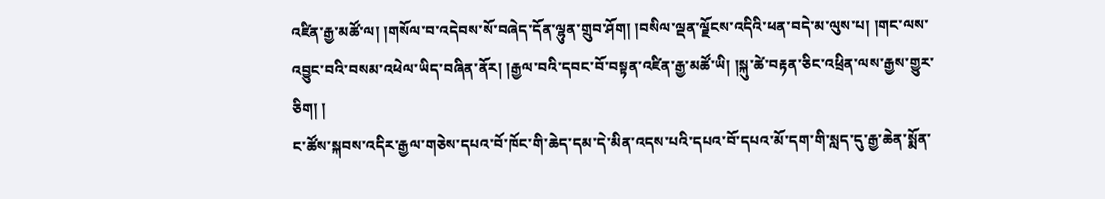འཛིན་རྒྱ་མཚོ་ལ། །གསོལ་བ་འདེབས་སོ་བཞེད་དོན་ལྷུན་གྲུབ་ཤོག། །བསིལ་ལྡན་ལྗོངས་འདིའི་ཕན་བདེ་མ་ལུས་པ། །གང་ལས་འབྱུང་བའི་བསམ་འཕེལ་ཡིད་བཞིན་ནོར། །རྒྱལ་བའི་དབང་བོ་བསྟན་འཛིན་རྒྱ་མཚོ་ཡི། །སྐུ་ཚེ་བརྟན་ཅིང་འཕྲིན་ལས་རྒྱས་གྱུར་ཅིག། །
ང་ཚོས་སྐབས་འདིར་རྒྱལ་གཅེས་དཔའ་བོ་ཁོང་གི་ཆེད་དམ་དེ་མིན་འདས་པའི་དཔའ་བོ་དཔའ་མོ་དག་གི་སླད་དུ་རྒྱ་ཆེན་སྨོན་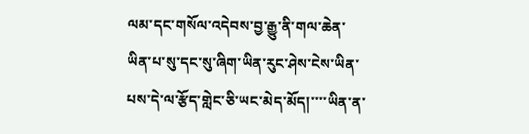ལམ་དང་གསོལ་འདེབས་བྱ་རྒྱུ་ནི་གལ་ཆེན་ཡིན་པ་སུ་དང་སུ་ཞིག་ཡིན་རུང་ཤེས་ངེས་ཡིན་པས་དེ་ལ་རྩོད་གླེང་ཅི་ཡང་མེད་མོད།་་་་ཡིན་ན་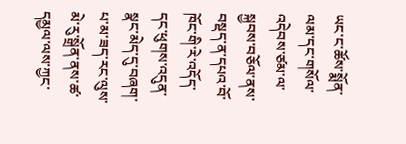ཡང་ང་ཚོས་སྨོན་ལམ་དང་གསོལ་འདེབས་ཙམ་ལ་སྐྱབས་བཅོལ་ནས་བསྡད་ན་དཔའ་བོ་ཁོང་གི་རེ་འདོད་དང་ཕུགས་འདུན་སྣང་མེད་དུ་བཞག་པ་མ་ཟད་རང་ལུས་མེ་རུ་སྒྲོན་ནས་ཚ་དམྱལ་ལས་ཀྱང་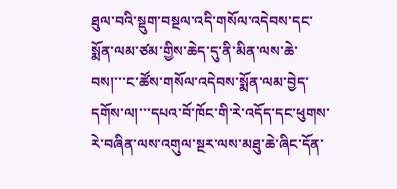ཐུལ་བའི་སྡུག་བསྔལ་འདི་གསོལ་འདེབས་དང་སྨོན་ལམ་ཙམ་གྱིས་ཆེད་དུ་ནི་མིན་ལས་ཆེ་བས།་་་ང་ཚོས་གསོལ་འདེབས་སྨོན་ལམ་བྱེད་དགོས་ལ།་་་དཔའ་བོ་ཁོང་གི་རེ་འདོད་དང་ཕུགས་རེ་བཞིན་ལས་འགུལ་སྔར་ལས་མཐུ་ཆེ་ཞིང་དོན་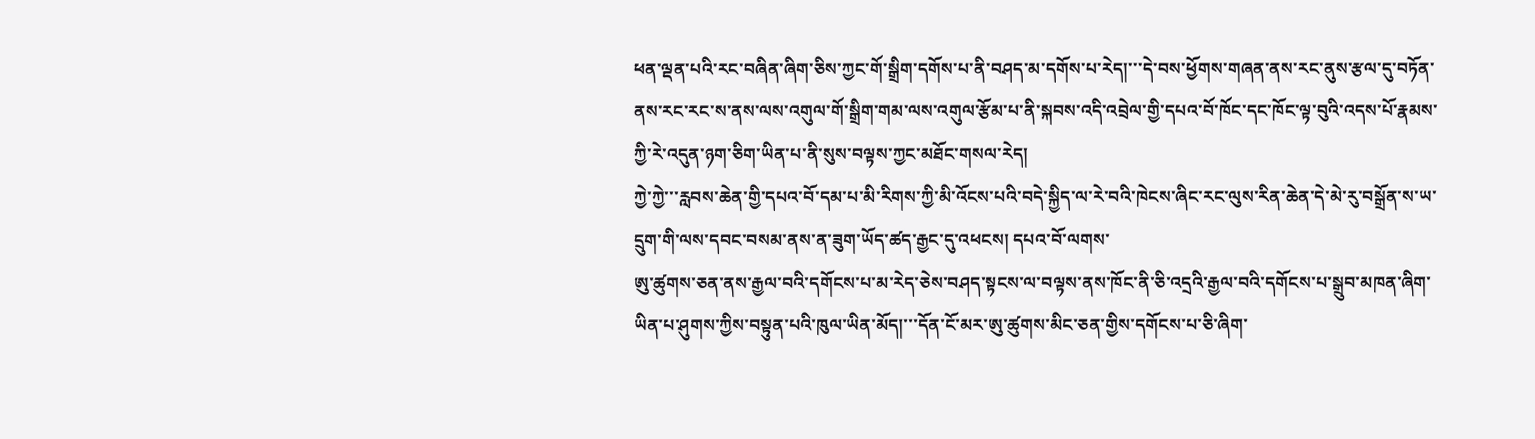ཕན་ལྡན་པའི་རང་བཞིན་ཞིག་ཅིས་ཀྱང་གོ་སྒྲིག་དགོས་པ་ནི་བཤད་མ་དགོས་པ་རེད།་་་དེ་བས་ཕྱོགས་གཞན་ནས་རང་ནུས་རྩལ་དུ་བཏོན་ནས་རང་རང་ས་ནས་ལས་འགུལ་གོ་སྒྲིག་གམ་ལས་འགུལ་རྩོམ་པ་ནི་སྐབས་འདི་འབྲེལ་གྱི་དཔའ་བོ་ཁོང་དང་ཁོང་ལྟ་བུའི་འདས་པོ་རྣམས་ཀྱི་རེ་འདུན་ཉག་ཅིག་ཡིན་པ་ནི་སུས་བལྟས་ཀྱང་མཐོང་གསལ་རེད།
ཀྱེ་ཀྱེ་་་རླབས་ཆེན་གྱི་དཔའ་བོ་དམ་པ་མི་རིགས་ཀྱི་མི་འོངས་པའི་བདེ་སྐྱིད་ལ་རེ་བའི་ཁེངས་ཞིང་རང་ལུས་རིན་ཆེན་དེ་མེ་རུ་བསྒྲོན་ས་ཡ་དྲུག་གི་ལས་དབང་བསམ་ནས་ན་ཟུག་ཡོད་ཚད་རྒྱང་དུ་འཕངས། དཔའ་བོ་ལགས་
ཨུ་ཚུགས་ཅན་ནས་རྒྱལ་བའི་དགོངས་པ་མ་རེད་ཅེས་བཤད་སྟངས་ལ་བལྟས་ནས་ཁོང་ནི་ཅི་འདྲའི་རྒྱལ་བའི་དགོངས་པ་སྒྲུབ་མཁན་ཞིག་ཡིན་པ་ཤུགས་ཀྱིས་བསྟུན་པའི་ཁུལ་ཡིན་མོད།་་་དོན་ངོ་མར་ཨུ་ཚུགས་མིང་ཅན་གྱིས་དགོངས་པ་ཅི་ཞིག་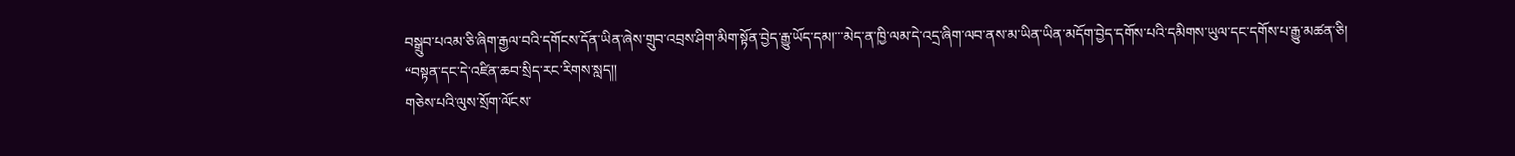བསྒྲུབ་པའམ་ཅི་ཞིག་རྒྱལ་བའི་དགོངས་དོན་ཡིན་ཞེས་གྲུབ་འབྲས་ཤིག་མིག་སྟོན་བྱེད་རྒྱུ་ཡོད་དམ།་་་མེད་ན་ཁྱི་ལམ་དེ་འདྲ་ཞིག་ལབ་ནས་མ་ཡིན་ཡིན་མདོག་བྱེད་དགོས་པའི་དམིགས་ཡུལ་དང་དགོས་པ་རྒྱུ་མཚན་ཅི།
“བསྟན་དང་དེ་འཛིན་ཆབ་སྲིད་རང་རིགས་སླད།།
གཅེས་པའི་ལུས་སྲོག་ལོངས་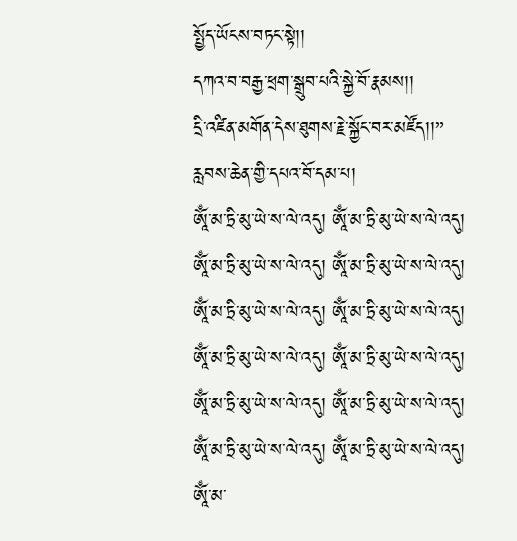སྤྱོད་ཡོངས་བཏང་སྟེ།།
དཀའ་བ་བརྒྱ་ཕྲག་སྒྲུབ་པའི་སྐྱེ་བོ་རྣམས།།
དྲི་འཛིན་མགོན་དེས་ཐུགས་རྗེ་སྐྱོང་བར་མཛོད།།”
རླབས་ཆེན་གྱི་དཔའ་བོ་དམ་པ།
ཨཱོྃ་མ་ཏྲི་མུ་ཡེ་ས་ལེ་འདུ། ཨཱོྃ་མ་ཏྲི་མུ་ཡེ་ས་ལེ་འདུ། ཨཱོྃ་མ་ཏྲི་མུ་ཡེ་ས་ལེ་འདུ། ཨཱོྃ་མ་ཏྲི་མུ་ཡེ་ས་ལེ་འདུ། ཨཱོྃ་མ་ཏྲི་མུ་ཡེ་ས་ལེ་འདུ། ཨཱོྃ་མ་ཏྲི་མུ་ཡེ་ས་ལེ་འདུ། ཨཱོྃ་མ་ཏྲི་མུ་ཡེ་ས་ལེ་འདུ། ཨཱོྃ་མ་ཏྲི་མུ་ཡེ་ས་ལེ་འདུ། ཨཱོྃ་མ་ཏྲི་མུ་ཡེ་ས་ལེ་འདུ། ཨཱོྃ་མ་ཏྲི་མུ་ཡེ་ས་ལེ་འདུ། ཨཱོྃ་མ་ཏྲི་མུ་ཡེ་ས་ལེ་འདུ། ཨཱོྃ་མ་ཏྲི་མུ་ཡེ་ས་ལེ་འདུ། ཨཱོྃ་མ་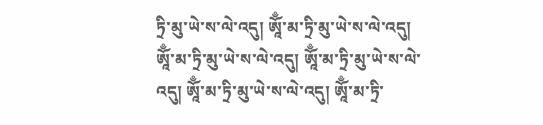ཏྲི་མུ་ཡེ་ས་ལེ་འདུ། ཨཱོྃ་མ་ཏྲི་མུ་ཡེ་ས་ལེ་འདུ། ཨཱོྃ་མ་ཏྲི་མུ་ཡེ་ས་ལེ་འདུ། ཨཱོྃ་མ་ཏྲི་མུ་ཡེ་ས་ལེ་འདུ། ཨཱོྃ་མ་ཏྲི་མུ་ཡེ་ས་ལེ་འདུ། ཨཱོྃ་མ་ཏྲི་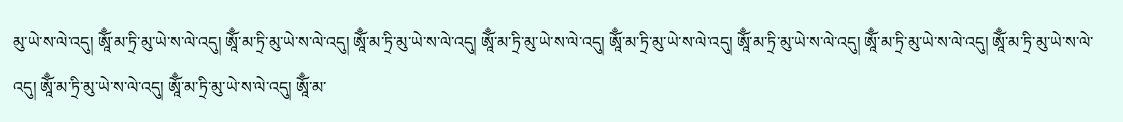མུ་ཡེ་ས་ལེ་འདུ། ཨཱོྃ་མ་ཏྲི་མུ་ཡེ་ས་ལེ་འདུ། ཨཱོྃ་མ་ཏྲི་མུ་ཡེ་ས་ལེ་འདུ། ཨཱོྃ་མ་ཏྲི་མུ་ཡེ་ས་ལེ་འདུ། ཨཱོྃ་མ་ཏྲི་མུ་ཡེ་ས་ལེ་འདུ། ཨཱོྃ་མ་ཏྲི་མུ་ཡེ་ས་ལེ་འདུ། ཨཱོྃ་མ་ཏྲི་མུ་ཡེ་ས་ལེ་འདུ། ཨཱོྃ་མ་ཏྲི་མུ་ཡེ་ས་ལེ་འདུ། ཨཱོྃ་མ་ཏྲི་མུ་ཡེ་ས་ལེ་འདུ། ཨཱོྃ་མ་ཏྲི་མུ་ཡེ་ས་ལེ་འདུ། ཨཱོྃ་མ་ཏྲི་མུ་ཡེ་ས་ལེ་འདུ། ཨཱོྃ་མ་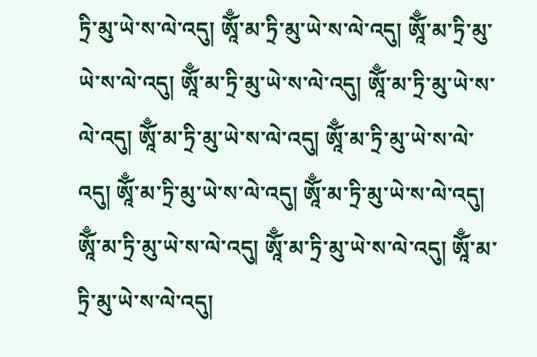ཏྲི་མུ་ཡེ་ས་ལེ་འདུ། ཨཱོྃ་མ་ཏྲི་མུ་ཡེ་ས་ལེ་འདུ། ཨཱོྃ་མ་ཏྲི་མུ་ཡེ་ས་ལེ་འདུ། ཨཱོྃ་མ་ཏྲི་མུ་ཡེ་ས་ལེ་འདུ། ཨཱོྃ་མ་ཏྲི་མུ་ཡེ་ས་ལེ་འདུ། ཨཱོྃ་མ་ཏྲི་མུ་ཡེ་ས་ལེ་འདུ། ཨཱོྃ་མ་ཏྲི་མུ་ཡེ་ས་ལེ་འདུ། ཨཱོྃ་མ་ཏྲི་མུ་ཡེ་ས་ལེ་འདུ། ཨཱོྃ་མ་ཏྲི་མུ་ཡེ་ས་ལེ་འདུ། ཨཱོྃ་མ་ཏྲི་མུ་ཡེ་ས་ལེ་འདུ། ཨཱོྃ་མ་ཏྲི་མུ་ཡེ་ས་ལེ་འདུ། ཨཱོྃ་མ་ཏྲི་མུ་ཡེ་ས་ལེ་འདུ།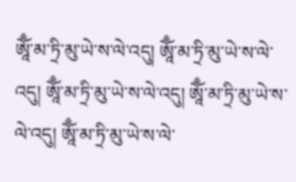ཨཱོྃ་མ་ཏྲི་མུ་ཡེ་ས་ལེ་འདུ། ཨཱོྃ་མ་ཏྲི་མུ་ཡེ་ས་ལེ་འདུ། ཨཱོྃ་མ་ཏྲི་མུ་ཡེ་ས་ལེ་འདུ། ཨཱོྃ་མ་ཏྲི་མུ་ཡེ་ས་ལེ་འདུ། ཨཱོྃ་མ་ཏྲི་མུ་ཡེ་ས་ལེ་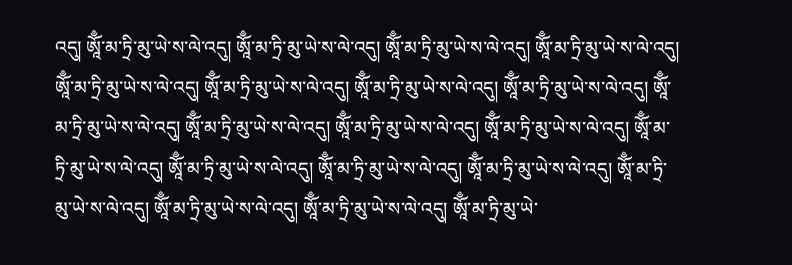འདུ། ཨཱོྃ་མ་ཏྲི་མུ་ཡེ་ས་ལེ་འདུ། ཨཱོྃ་མ་ཏྲི་མུ་ཡེ་ས་ལེ་འདུ། ཨཱོྃ་མ་ཏྲི་མུ་ཡེ་ས་ལེ་འདུ། ཨཱོྃ་མ་ཏྲི་མུ་ཡེ་ས་ལེ་འདུ། ཨཱོྃ་མ་ཏྲི་མུ་ཡེ་ས་ལེ་འདུ། ཨཱོྃ་མ་ཏྲི་མུ་ཡེ་ས་ལེ་འདུ། ཨཱོྃ་མ་ཏྲི་མུ་ཡེ་ས་ལེ་འདུ། ཨཱོྃ་མ་ཏྲི་མུ་ཡེ་ས་ལེ་འདུ། ཨཱོྃ་མ་ཏྲི་མུ་ཡེ་ས་ལེ་འདུ། ཨཱོྃ་མ་ཏྲི་མུ་ཡེ་ས་ལེ་འདུ། ཨཱོྃ་མ་ཏྲི་མུ་ཡེ་ས་ལེ་འདུ། ཨཱོྃ་མ་ཏྲི་མུ་ཡེ་ས་ལེ་འདུ། ཨཱོྃ་མ་ཏྲི་མུ་ཡེ་ས་ལེ་འདུ། ཨཱོྃ་མ་ཏྲི་མུ་ཡེ་ས་ལེ་འདུ། ཨཱོྃ་མ་ཏྲི་མུ་ཡེ་ས་ལེ་འདུ། ཨཱོྃ་མ་ཏྲི་མུ་ཡེ་ས་ལེ་འདུ། ཨཱོྃ་མ་ཏྲི་མུ་ཡེ་ས་ལེ་འདུ། ཨཱོྃ་མ་ཏྲི་མུ་ཡེ་ས་ལེ་འདུ། ཨཱོྃ་མ་ཏྲི་མུ་ཡེ་ས་ལེ་འདུ། ཨཱོྃ་མ་ཏྲི་མུ་ཡེ་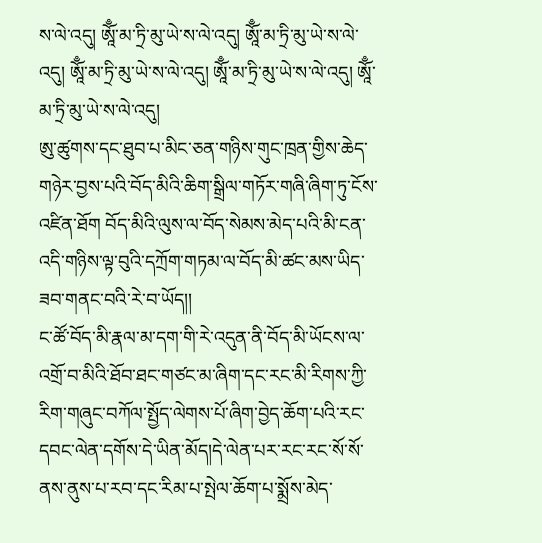ས་ལེ་འདུ། ཨཱོྃ་མ་ཏྲི་མུ་ཡེ་ས་ལེ་འདུ། ཨཱོྃ་མ་ཏྲི་མུ་ཡེ་ས་ལེ་འདུ། ཨཱོྃ་མ་ཏྲི་མུ་ཡེ་ས་ལེ་འདུ། ཨཱོྃ་མ་ཏྲི་མུ་ཡེ་ས་ལེ་འདུ། ཨཱོྃ་མ་ཏྲི་མུ་ཡེ་ས་ལེ་འདུ།
ཨུ་ཚུགས་དང་ཐུབ་པ་མིང་ཅན་གཉིས་གུང་ཁྲན་གྱིས་ཆེད་གཉེར་བྱས་པའི་བོད་མིའི་ཆིག་སྒྲིལ་གཏོར་གཞི་ཞིག་ཏུ་ངོས་འཛིན་ཐོག བོད་མིའི་ལུས་ལ་བོད་སེམས་མེད་པའི་མི་ངན་འདི་གཉིས་ལྟ་བུའི་དཀྲོག་གཏམ་ལ་བོད་མི་ཚང་མས་ཡིད་ཟབ་གནང་བའི་རེ་བ་ཡོད།།
ང་ཚོ་བོད་མི་རྣལ་མ་དག་གི་རེ་འདུན་ནི་བོད་མི་ཡོངས་ལ་འགྲོ་བ་མིའི་ཐོབ་ཐང་གཙང་མ་ཞིག་དང་རང་མི་རིགས་ཀྱི་རིག་གཞུང་བཀོལ་སྤྱོད་ལེགས་པོ་ཞིག་བྱེད་ཆོག་པའི་རང་དབང་ལེན་དགོས་དེ་ཡིན་མོད།དེ་ལེན་པར་རང་རང་སོ་སོ་ནས་ནུས་པ་རབ་དང་རིམ་པ་སྤེལ་ཆོག་པ་སྨྲོས་མེད་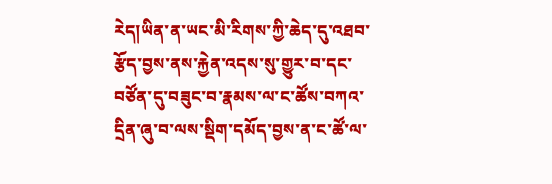རེད།ཡིན་ན་ཡང་མི་རིགས་ཀྱི་ཆེད་དུ་འཐབ་རྩོད་བྱས་ནས་རྐྱེན་འདས་སུ་གྱུར་བ་དང་བཙོན་དུ་བཟུང་བ་རྣམས་ལ་ང་ཚོས་བཀའ་དྲིན་ཞུ་བ་ལས་སྡིག་དམོད་བྱས་ན་ང་ཚོ་ལ་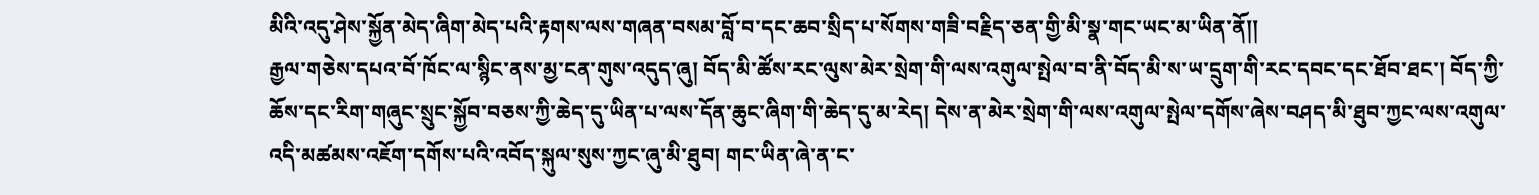མིའི་འདུ་ཤེས་སྐྱོན་མེད་ཞིག་མེད་པའི་རྟགས་ལས་གཞན་བསམ་བློ་བ་དང་ཆབ་སྲིད་པ་སོགས་གཟི་བརྗིད་ཅན་གྱི་མི་སྣ་གང་ཡང་མ་ཡིན་ནོ།།
རྒྱལ་གཅེས་དཔའ་བོ་ཁོང་ལ་སྙིང་ནས་མྱ་ངན་གུས་འདུད་ཞུ། བོད་མི་ཚོས་རང་ལུས་མེར་སྲེག་གི་ལས་འགུལ་སྤེལ་བ་ནི་བོད་མི་ས་ཡ་དྲུག་གི་རང་དབང་དང་ཐོབ་ཐང་། བོད་ཀྱི་ཆོས་དང་རིག་གཞུང་སྲུང་སྐྱོབ་བཅས་ཀྱི་ཆེད་དུ་ཡིན་པ་ལས་དོན་ཆུང་ཞིག་གི་ཆེད་དུ་མ་རེད། དེས་ན་མེར་སྲེག་གི་ལས་འགུལ་སྤེལ་དགོས་ཞེས་བཤད་མི་ཐུབ་ཀྱང་ལས་འགུལ་འདི་མཚམས་འཇོག་དགོས་པའི་འབོད་སྐུལ་སུས་ཀྱང་ཞུ་མི་ཐུབ། གང་ཡིན་ཞེ་ན་ང་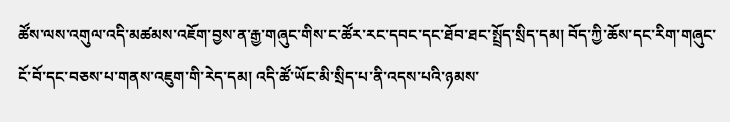ཚོས་ལས་འགུལ་འདི་མཚམས་འཇོག་བྱས་ན་རྒྱ་གཞུང་གིས་ང་ཚོར་རང་དབང་དང་ཐོབ་ཐང་སྤྲོད་སྲིད་དམ། བོད་ཀྱི་ཆོས་དང་རིག་གཞུང་ངོ་བོ་དང་བཅས་པ་གནས་འཇུག་གི་རེད་དམ། འདི་ཚོ་ཡོང་མི་སྲིད་པ་ནི་འདས་པའི་ཉམས་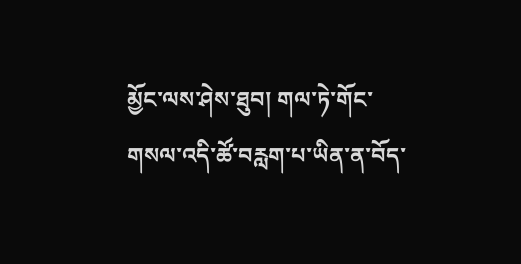མྱོང་ལས་ཤེས་ཐུབ། གལ་ཏེ་གོང་གསལ་འདི་ཚོ་བརླག་པ་ཡིན་ན་བོད་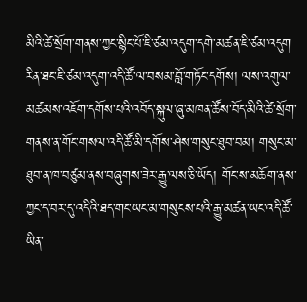མིའི་ཚེ་སྲོག་གནས་ཀྱང་སྙིང་པོ་ཇི་ཙམ་འདུག་དགེ་མཚན་ཇི་ཙམ་འདུག རིན་ཐང་ཇི་ཙམ་འདུག་འདི་ཚོ་ལ་བསམ་བློ་གཏོང་དགོས། ལས་འགུལ་མཚམས་འཇོག་དགོས་པའི་འབོད་སྐུལ་ཞུ་མཁན་ཚོས་བོད་མིའི་ཚེ་སྲོག་གནས་ན་གོང་གསལ་འདི་ཚོ་མི་དགོས་ཤེས་གསུང་ཐུབ་བམ། གསུང་མ་ཐུབ་ན་ཁ་བཙུམ་ནས་བཞུགས་ཟེར་རྒྱུ་ལས་ཅི་ཡོད། གོང་ས་མཆོག་ནས་ཀྱང་ད་བར་དུ་འདིའི་ཐད་གང་ཡང་མ་གསུངས་པའི་རྒྱུ་མཚན་ཡང་འདི་ཚོ་ཡིན་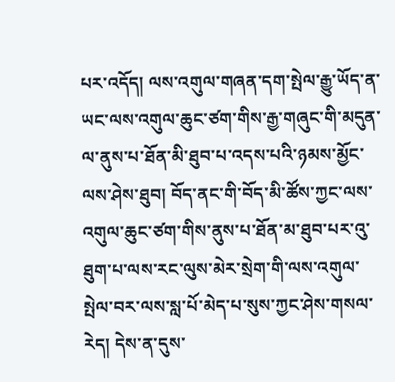པར་འདོད། ལས་འགུལ་གཞན་དག་སྤེལ་རྒྱུ་ཡོད་ན་ཡང་ལས་འགུལ་ཆུང་ཙག་གིས་རྒྱ་གཞུང་གི་མདུན་ལ་ནུས་པ་ཐོན་མི་ཐུབ་པ་འདས་པའི་ཉམས་མྱོང་ལས་ཤེས་ཐུབ། བོད་ནང་གི་བོད་མི་ཚོས་ཀྱང་ལས་འགུལ་ཆུང་ཙག་གིས་ནུས་པ་ཐོན་མ་ཐུབ་པར་འུ་ཐུག་པ་ལས་རང་ལུས་མེར་སྲེག་གི་ལས་འགུལ་སྤེལ་བར་ལས་སླ་པོ་མེད་པ་སུས་ཀྱང་ཤེས་གསལ་རེད། དེས་ན་དུས་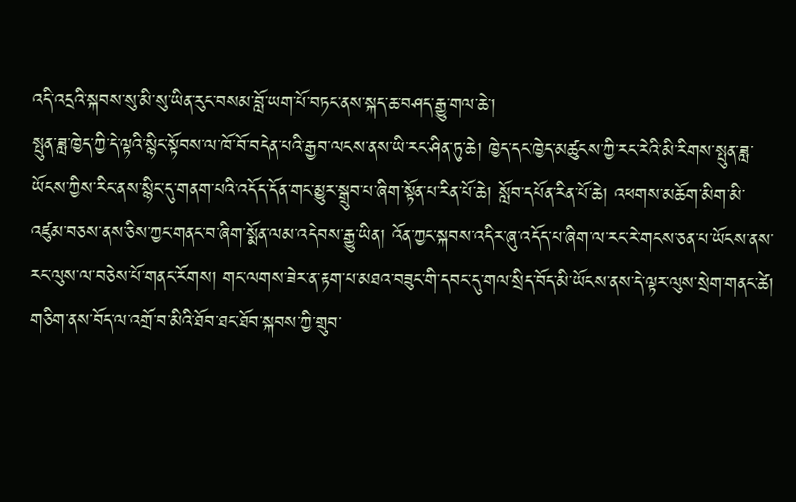འདི་འདྲའི་སྐབས་སུ་མི་སུ་ཡིན་རུང་བསམ་བློ་ཡག་པོ་བཏང་ནས་སྐད་ཆ་བཤད་རྒྱུ་གལ་ཆེ་།
སྤུན་ཟླ་ཁྱེད་ཀྱི་དེ་ལྟའི་སྙིང་སྟོབས་ལ་ཁོ་བོ་བདེན་པའི་རྒྱབ་ལངས་ནས་ཡི་རང་ཤིན་ཏུ་ཆེ། ཁྱེད་དང་ཁྱེད་མཚུངས་ཀྱི་རང་རེའི་མི་རིགས་སྤུན་ཟླ་ཡོངས་ཀྱིས་རིང་ནས་སྙིང་དུ་གནག་པའི་འདོད་དོན་གང་མྱུར་སྒྲུབ་པ་ཞིག་སྟོན་པ་རིན་པོ་ཆེ། སློབ་དཔོན་རིན་པོ་ཆེ། འཕགས་མཆོག་མིག་མི་འཛུམ་བཅས་ནས་ཅིས་ཀྱང་གནང་བ་ཞིག་སྨོན་ལམ་འདེབས་རྒྱུ་ཡིན། འོན་ཀྱང་སྐབས་འདིར་ཞུ་འདོད་པ་ཞིག་ལ་རང་རེ་གངས་ཅན་པ་ཡོངས་ནས་རང་ལུས་ལ་བཅེས་པོ་གནང་རོགས། གང་ལགས་ཟེར་ན་རྟག་པ་མཐའ་བཟུང་གི་དབང་དུ་གལ་སྲིད་བོད་མི་ཡོངས་ནས་དེ་ལྟར་ལུས་སྲེག་གནང་ཚེ། གཅིག་ནས་བོད་ལ་འགྲོ་བ་མིའི་ཐོབ་ཐང་ཐོབ་སྐབས་ཀྱི་གྲུབ་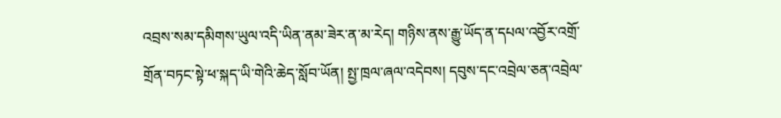འབྲས་སམ་དམིགས་ཡུལ་འདི་ཡིན་ནམ་ཟེར་ན་མ་རེད། གཉིས་ནས་རྒྱུ་ཡོད་ན་དཔལ་འབྱོར་འགྲོ་གྲོན་བཏང་སྟེ་ཕ་སྐད་ཡི་གེའི་ཆེད་སློབ་ཡོན། སྤྱ་ཁྲལ་ཞལ་འདེབས། དབུས་དང་འབྲེལ་ཅན་འབྲེལ་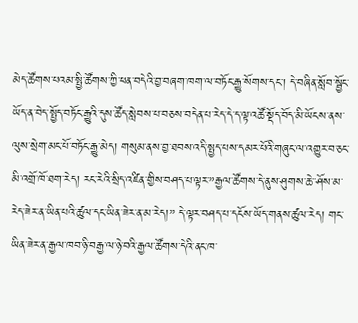མེད་ཚོགས་པའམ་སྤྱི་ཚོགས་ཀྱི་ཕན་བདེའི་བྱ་བཞག་ཁག་ལ་བཏོང་རྒྱུ་སོགས་དང་། དེ་བཞིན་སློབ་སྦྱོང་ཡོད་ན་བེད་སྤྱོད་བཏོང་རྒྱུའི་དུས་ཚོད་སླེབས་པ་བཅས་བདེན་པ་རེད་དེ་ད་ལྟ་འཚོ་སྡོད་བོད་མི་ཡོངས་ནས་ལུས་སྲེག་མང་པོ་བཏོང་རྒྱུ་མེད། གསུམ་ནས་བྱ་ཐབས་འདི་སྤྱད་པས་དམར་པོའི་གཞུང་ལ་འགྱུར་བ་ཅང་མི་འགྲོ་ཁོ་ཐག་རེད། རང་རེའི་སྲིད་འཛིན་གྱིས་བཤད་པ་ལྟར་”རྒྱལ་ཚོགས་དེ་ནུས་ཤུགས་ཆེ་་ཤོས་མ་རེད་ཟེར་ན་ཡིན་པའི་ཚུལ་དང་ཡིན་ཟེར་ན་མ་རེད།” དེ་ལྟར་བཤད་པ་དངོས་ཡོད་གནས་ཚུལ་རེད། གང་ཡིན་ཟེར་ན་རྒྱལ་ཁབ་ཉི་བརྒྱ་ལ་ཉེ་བའི་རྒྱལ་ཚོགས་དེའི་ནང་ཁ་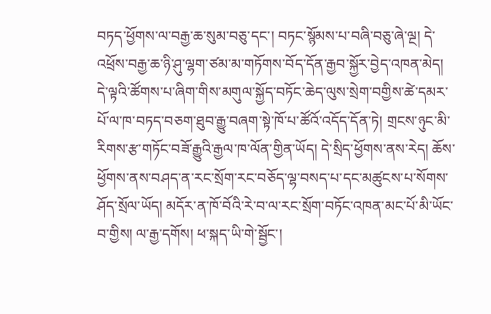བཏད་ཕྱོགས་ལ་བརྒྱ་ཆ་སུམ་བཅུ་དང་། བཏང་སྙོམས་པ་བཞི་བཅུ་ཞེ་ལྔ། དེ་འཕྲོས་བརྒྱ་ཆ་ཉི་ཤུ་ལྷག་ཙམ་མ་གཏོགས་བོད་དོན་རྒྱབ་སྐྱོར་བྱེད་འཁན་མེད། དེ་ལྟའི་ཚོགས་པ་ཞིག་གིས་མགུལ་སྐྱོད་བཏོང་ཆེད་ལུས་སྲེག་བགྱིས་ཚེ་དམར་པོ་ལ་ཁ་བཏད་བཅག་ཐུབ་རྒྱུ་བཞག་སྟེ་ཁོ་པ་ཚོའོ་འདོད་དོན་ཏེ། གྲངས་ཉུང་མི་རིགས་རྩ་གཏོང་བཟོ་རྒྱུའི་རྒྱལ་ཁ་ལོན་གྱིན་ཡོད། དེ་སྲིད་ཕྱོགས་ནས་རེད། ཆོས་ཕྱོགས་ནས་བཤད་ན་རང་སྲོག་རང་བཅོད་ལྷ་བསད་པ་དང་མཚུངས་པ་སོགས་ཤོད་སྲོལ་ཡོད། མདོར་ན་ཁོ་བོའི་རེ་བ་ལ་རང་སྲོག་བཏོང་འཁན་མང་པོ་མི་ཡོང་བ་གྱིས། ལ་རྒྱ་དགོས། ཕ་སྐད་ཡི་གེ་སྦྱོང་།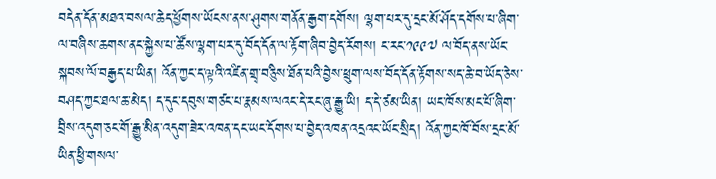བདེན་དོན་མཐའ་བསལ་ཆེད་ཕྱོགས་ཡོངས་ནས་ཤུགས་གནོན་རྒྱག་དགོས། ལྷག་པར་དུ་དྲང་མོ་ཤོད་དགོས་པ་ཞིག་ལ་བཞིས་ཆགས་ནང་སྐྱེས་པ་ཚོས་ལྷག་པར་དུ་བོད་དོན་ལ་རྟོག་ཞིབ་བྱེད་རོགས། ང་རང་༡༩༩༧ ལ་བོད་ནས་ཡོང་སྐབས་ལོ་བརྒྱད་པ་ཡིན། འོན་ཀྱང་ད་ལྟའི་འཛིན་གྲྭ་བཅིུས་ཐོན་པའི་བྱེས་ཕྲུག་ལས་བོད་དོན་རྟོགས་སད་ཆེ་བ་ཡོད་ཅེས་བཤད་ཀྱང་ཐལ་ཆ་མེད། ད་དུང་དབུས་གཙང་པ་རྣམས་ལའང་དེ་རང་ཞུ་རྒྱུ་ཡི། ད་དེ་ཙམ་ཡིན། ཡང་ཁོས་མང་པོ་ཞིག་བྲིས་འདུག་ཅང་གོ་རྒྱུ་མིན་འདུག་ཟེར་འཁན་དང་ཡང་དོགས་པ་བྱེད་འཁན་འདྲའང་ཡོང་སྲིད། འོན་ཀྱང་ཁོ་བོས་དྲང་མོ་ཡིན་ཕྱི་གསལ་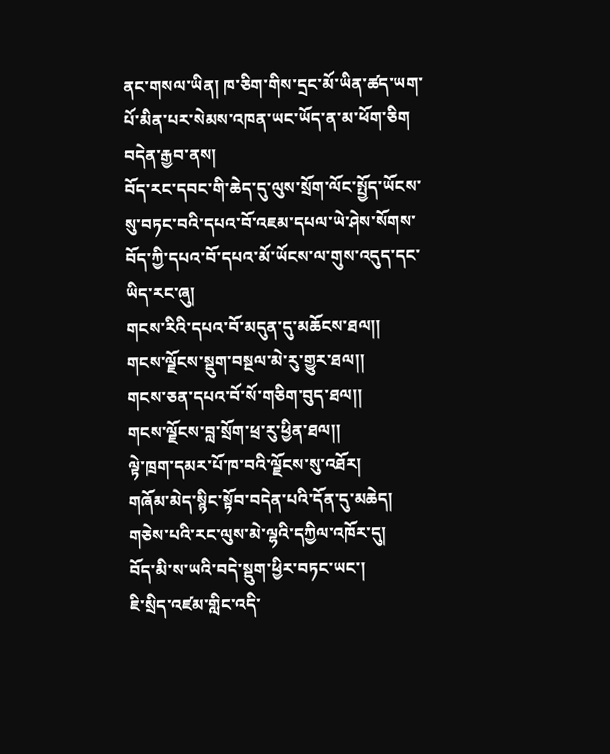ནང་གསལ་ཡིན། ཁ་ཅིག་གིས་དྲང་མོ་ཡིན་ཚད་ཡག་པོ་མིན་པར་སེམས་འཁན་ཡང་ཡོད་ན་མ་ཕོག་ཅིག བདེན་རྒྱབ་ནས།
བོད་རང་དབང་གི་ཆེད་དུ་ལུས་སྲོག་ལོང་སྤྱོད་ཡོངས་སུ་བཏང་བའི་དཔའ་བོ་འཇམ་དཔལ་ཡེ་ཤེས་སོགས་བོད་ཀྱི་དཔའ་བོ་དཔའ་མོ་ཡོངས་ལ་གུས་འདུད་དང་ཡིད་རང་ཞུ།
གངས་རིའི་དཔའ་བོ་མདུན་དུ་མཆོངས་ཐལ།།
གངས་ལྗོངས་སྡུག་བསྔལ་མེ་རུ་གྱུར་ཐལ།།
གངས་ཅན་དཔའ་བོ་སོ་གཅིག་བུད་ཐལ།།
གངས་ལྗོངས་བླ་སྲོག་ཕྲ་རུ་ཕྱིན་ཐལ།།
ལྟེ་ཁྲག་དམར་པོ་ཁ་བའི་ལྗོངས་སུ་འཐོར།
གཞོམ་མེད་སྙིང་སྟོབ་བདེན་པའི་དོན་དུ་མཆེད།
གཅེས་པའི་རང་ལུས་མེ་ལྷའི་དཀྱིལ་འཁོར་དུ།
བོད་མི་ས་ཡའི་བདེ་སྡུག་ཕྱིར་བཏང་ཡང་།
ཇི་སྲིད་འཛམ་གླིང་འདི་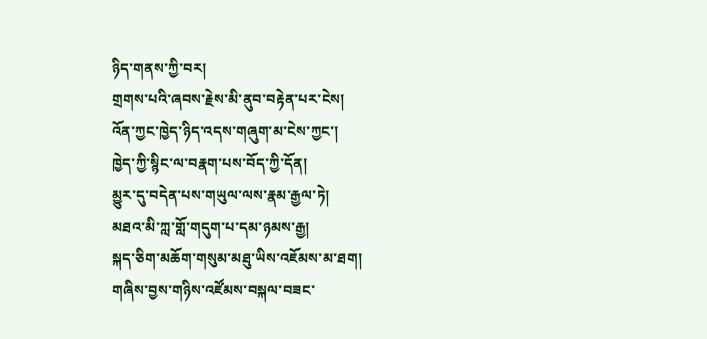ཉིད་གནས་ཀྱི་བར།
གྲགས་པའི་ཞབས་རྗེས་མི་ནུབ་བརྟེན་པར་ངེས།
འོན་ཀྱང་ཁྱེད་ཉིད་འདས་གཞུག་མ་ངེས་ཀྱང་།
ཁྱེད་ཀྱི་སྙིང་ལ་བརྣག་པས་བོད་ཀྱི་དོན།
མྱུར་དུ་བདེན་པས་གཡུལ་ལས་རྣམ་རྒྱལ་ཏེ།
མཐའ་མི་ཀླ་གློ་གདུག་པ་དམ་ཉམས་རྒྱ།
སྐད་ཅིག་མཆོག་གསུམ་མཐུ་ཡིས་འཇོམས་མ་ཐག།
གཞིས་བྱས་གཉིས་འཛོམས་བསྐལ་བཟང་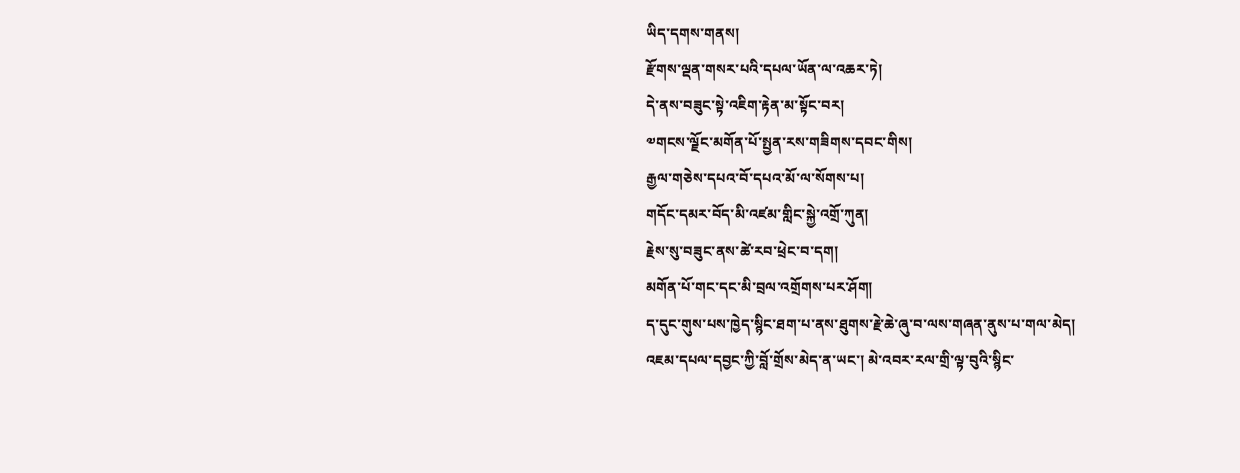ཡིད་དགས་གནས།
རྫོགས་ལྡན་གསར་པའི་དཔལ་ཡོན་ལ་འཆར་ཏེ།
དེ་ནས་བཟུང་སྟེ་འཇིག་རྟེན་མ་སྟོང་བར།
༧གངས་ལྗོང་མགོན་པོ་སྤྱན་རས་གཟིགས་དབང་གིས།
རྒྱལ་གཅེས་དཔའ་བོ་དཔའ་མོ་ལ་སོགས་པ།
གདོང་དམར་བོད་མི་འཛམ་གླིང་སྐྱེ་འགྲོ་ཀུན།
རྗེས་སུ་བཟུང་ནས་ཚེ་རབ་ཕྲེང་བ་དག།
མགོན་པོ་གང་དང་མི་བྲལ་འགྲོགས་པར་ཤོག།
ད་དུང་གུས་པས་ཁྱེད་སྙིང་ཐག་པ་ནས་ཐུགས་རྗེ་ཆེ་ཞུ་བ་ལས་གཞན་ནུས་པ་གལ་མེད།
འཇམ་དཔལ་དབྱང་ཀྱི་བློ་གྲོས་མེད་ན་ཡང་། མེ་འབར་རལ་གྲི་ལྟ་བུའི་སྙིང་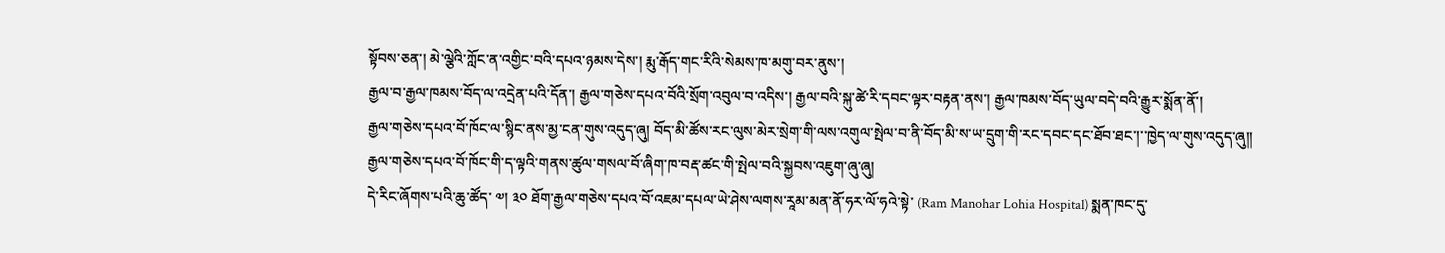སྟོབས་ཅན་། མེ་ལྕེའི་ཀློང་ན་འགྱིང་བའི་དཔའ་ཉམས་དེས་། རྨུ་རྒོད་གང་རིའི་སེམས་ཁ་མགུ་བར་ནུས་།
རྒྱལ་བ་རྒྱལ་ཁམས་བོད་ལ་འདྲེན་པའི་དོན་། རྒྱལ་གཅེས་དཔའ་བོའི་སྲོག་འབུལ་བ་འདིས་། རྒྱལ་བའི་སྐུ་ཚེ་རི་དབང་ལྟར་བརྟན་ནས་། རྒྱལ་ཁམས་བོད་ཡུལ་བདེ་བའི་རྒྱུར་སྨོན་ནོ་།
རྒྱལ་གཅེས་དཔའ་བོ་ཁོང་ལ་སྙིང་ནས་མྱ་ངན་གུས་འདུད་ཞུ། བོད་མི་ཚོས་རང་ལུས་མེར་སྲེག་གི་ལས་འགུལ་སྤེལ་བ་ནི་བོད་མི་ས་ཡ་དྲུག་གི་རང་དབང་དང་ཐོབ་ཐང་།་་ཁྱེད་ལ་གུས་འདུད་ཞུ།།
རྒྱལ་གཅེས་དཔའ་བོ་ཁོང་གི་ད་ལྟའི་གནས་ཚུལ་གསལ་བོ་ཞིག་ཁ་བརྡ་ཚང་གི་སྤེལ་བའི་སྐྱབས་འཇུག་ཞུ་ཞུ།
དེ་རིང་ཞོགས་པའི་ཆུ་ཚོད་ ༧། ༣༠ ཐོག་རྒྱལ་གཅེས་དཔའ་བོ་འཇམ་དཔལ་ཡེ་ཤེས་ལགས་རཱམ་མན་ནོ་ཧར་ལོ་ཧའེ་སྟེ་ (Ram Manohar Lohia Hospital) སྨན་ཁང་དུ་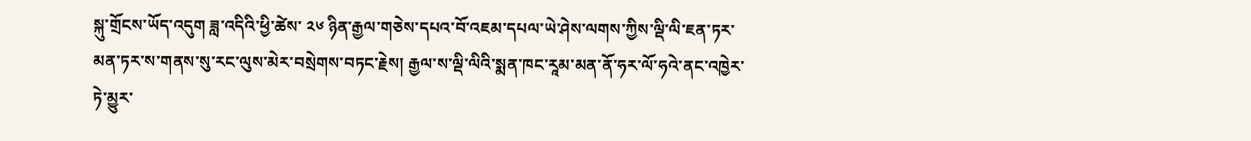སྐུ་གྲོངས་ཡོད་འདུག ཟླ་འདིའི་ཕྱི་ཚེས་ ༢༦ ཉིན་རྒྱལ་གཅེས་དཔའ་བོ་འཇམ་དཔལ་ཡེ་ཤེས་ལགས་ཀྱིས་ལྡི་ལི་ཇན་ཏར་མན་ཏར་ས་གནས་སུ་རང་ལུས་མེར་བསྲེགས་བཏང་རྗེས། རྒྱལ་ས་ལྡི་ལིའི་སྨན་ཁང་རཱམ་མན་ནོ་ཧར་ལོ་ཧའེ་ནང་འཁྱེར་ཏེ་མྱུར་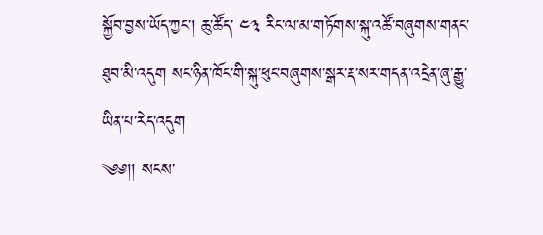སྐྱོབ་བྱས་ཡོད་ཀྱང་། ཆུ་ཚོད་ ༤༣ རིང་ལ་མ་གཏོགས་སྐུ་འཚོ་བཞུགས་གནང་ཐུབ་མི་འདུག སང་ཉིན་ཁོང་གི་སྐུ་ཕུང་བཞུགས་སྒར་རྡ་སར་གདན་འདྲེན་ཞུ་རྒྱུ་ཡིན་པ་རེད་འདུག
༄༅།། སངས་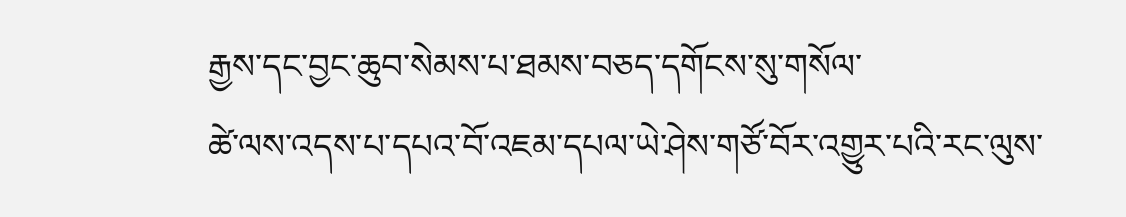རྒྱས་དང་བྱང་ཆུབ་སེམས་པ་ཐམས་བཅད་དགོངས་སུ་གསོལ་
ཚེ་ལས་འདས་པ་དཔའ་བོ་འཇམ་དཔལ་ཡེ་ཤེས་གཙོ་བོར་འགྱུར་པའི་རང་ལུས་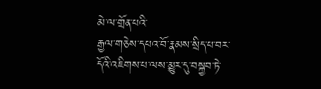མེ་ལ་གྲོན་པའི་
རྒྱལ་གཅེས་དཔའ་བོ་རྣམས་སྲིད་པ་བར་དོའི་འཇིགས་པ་ལས་མྱུར་དུ་བསྐྱབ་ཏེ་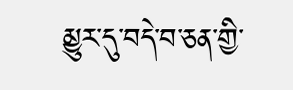མྱུར་དུ་བདེ་བ་ཅན་གྱི་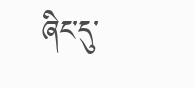ཞིང་དུ་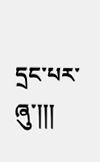དྲང་པར་ཞུ་།།།